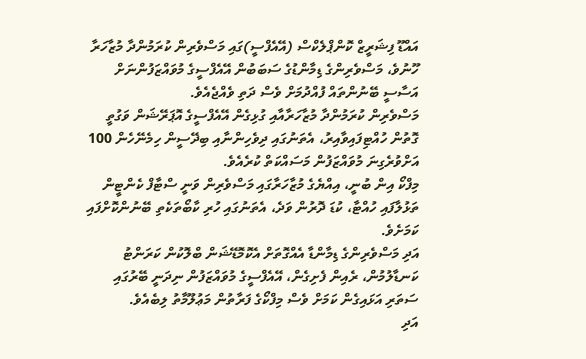އައްޑޫ ފިޝަރީޒް ކޮންޕްލެކްސް (އޭއެފްސީ)ގައި މަސްވެރިން ކުރަމުންދާ މުޒާހަރާ ހޫނުވެ، މަސްވެރިންގެ ޑިމާންޑުގެ ސަބަބުން އޭއެފްސީގެ މުވައްޒަފުންނަށް އަސާސީ ބޭނުންތައް ފުއްދުމަށް ވެސް ދަތި ވެއްޖެއެވެ.
މަސްވެރިން ކުރަމުންދާ މުޒާހަރާއާއި ގުޅިގެން އޭއެފްސީގެ އޮޕަރޭޝަން ވަގުތީ ގޮތުން ހުއްޓިފައިވާއިރު، އެތަނުގައި ދިވެހިންނާއި ބިދޭސީން ހިމެނޭހެން 100 އަށްވުރެގިނަ މުވައްޒަފުން މަސައްކަތް ކުރެއެވެ.
މިފްކޯ އިން ބުނީ، އިއްޔެގެ މުޒާހަރާގައި މަސްވެރިން ވަނީ ސްޓާފް ކެންޓީން ތަޅުލާފައި ހުއްޓާ، ކުޑަ ދޮރުން ވަދެ، އެތަނުގައި ހުރި ކާބޯތަކެތި ބޭނުންކޮށްފައި ކަމަށެވެ.
އަދި މަސްވެރިންގެ ޑިމާންޑާ އެއްގޮތަށް އެކޮމޮޑޭޝަން ބްލޮކުން ކަރަންޓު ކަނޑާލުމުން، ރެއިން ފެށިގެން، އޭއެފްސީގެ މުވައްޒަފުން ނިދަނީ ބޭރުގައި ސަތަރި އަޅައިގެން ކަމަށް ވެސް މިފްކޯގެ ފަރާތުން މަޢުލޫމާތު ލިބެއެވެ.
އަދި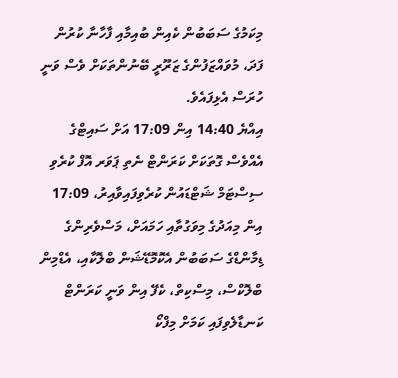މިކަމުގެ ސަބަބުން ކެއިން ބުއިމާއި ފާހާނާ ކުރުން ފަދަ، މުވައްޒަފުންގެ ޒަރޫރީ ބޭނުންތަކަށް ވެސް ވަނީ ހުރަސް އެޅިފައެވެ.
އިއްޔެ 14:40 އިން 17:09 އަށް ސައިޓްގެ އެއްވެސް ގޮތަކަށް ކަރަންޓް ނެތި ޕަވަރ އޮފް ކުރެވި ސިސްޓަމް ޝަޓްޑައުން ކުރެވިފައިވާއިރު، 17:09 އިން މިއަދުގެ މިވަގުތާއި ހަމައަށް، މަސްވެރިންގެ ޑިމާންޑްގެ ސަބަބުން އެކޮމޮޑޭޝަން ބްލޮކާއި، އެޑްމިން ބްލޮކްސް، މިސްކިތް، ކެފޭ އިން ވަނީ ކަރަންޓް ކަނޑާލެވިފައި ކަމަށް މިފްކޯ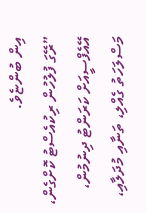އިން ބުންޏެވެ.
”ރޭގަ ފުލުހުން ރިކުއެސްޓު ކޮށްގެން، އޭއެފްސީއަށް ކަރަންޓު ދިނުމުން، މަސްލަހަތު ގެއްލި، ތަނާއި މުދަލާއި،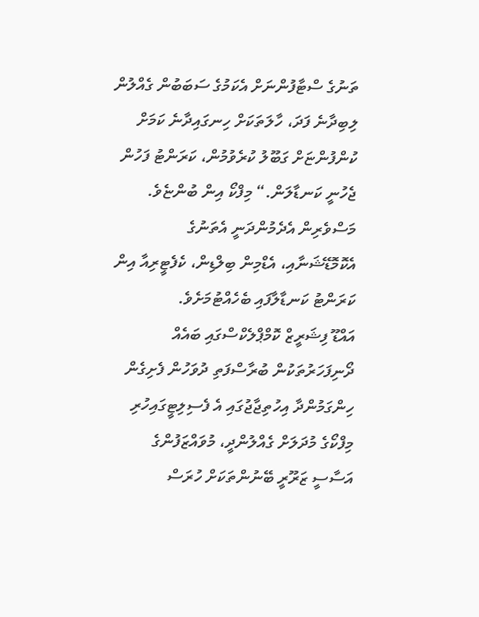ތަނުގެ ސްޓާފުންނަށް އެކަމުގެ ސަބަބުން ގެއްލުން ލިބިދާނެ ފަދަ، ހާލަތަކަށް ހިނގައިދާނެ ކަމަށް ކުންފުންޏަށް ގަބޫލު ކުރެވުމުން، ކަރަންޓު ފަހުން ޖެހުނީ ކަނޑާލަން.“ މިފްކޯ އިން ބުންޏެވެ.
މަސްވެރިން އެދެމުންދަނީ އެތަނުގެ އެކޮމޮޑޭޝަނާއި، އެޑްމިން ބިލްޑިން، ކެފެޓީރިއާ އިން ކަރަންޓު ކަނޑާލާފައި ބެހެއްޓުމަށެވެ.
އައްޑޫ ފިޝަރީޒް ކޮމްޕްލެކްސްގައި ބައެއް ދޯނިފަހަރުތަކުން ބުރާސްފަތި ދުވަހުން ފެށިގެން ހިންގަމުންދާ އިހުތިޖާޖުގައި އެ ފެސިލިޓީގައިހުރި މިފްކޯގެ މުދަލަށް ގެއްލުންދީ، މުވައްޒަފުންގެ އަސާސީ ޒަރޫރީ ބޭނުންތަކަށް ހުރަސް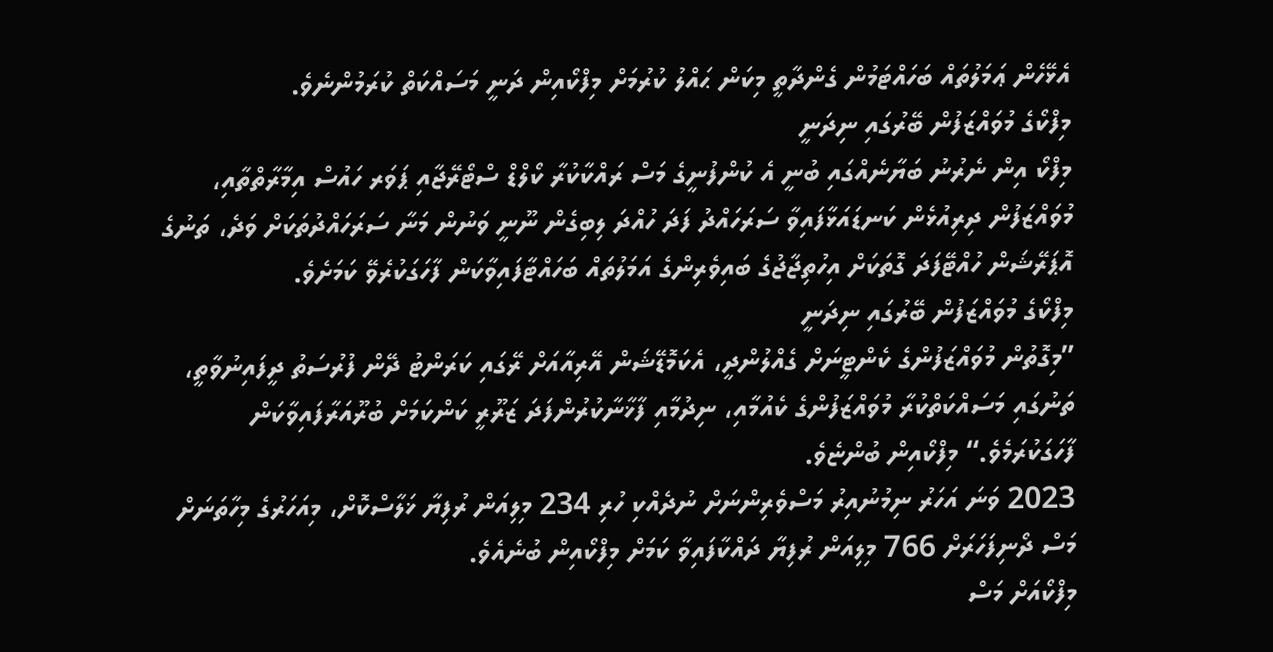އެޅޭހެން ޢަމަލުތައް ބަހައްޓަމުން ގެންދާތީ މިކަން ޙައްލު ކުރުމަށް މިފްކޯއިން ދަނީ މަސައްކަތް ކުރަމުންނެވެ.
މިފްކޯގެ މުވައްޒަފުން ބޭރުގައި ނިދަނީ
މިފްކޯ އިން ނެރުނު ބަޔާނެއްގައި ބުނީ އެ ކުންފުނީގެ މަސް ރައްކާކުރާ ކޯލްޑް ސްޓޯރޭޖާއި ޕަވަރ ހައުސް އިމާރާތްތާއި، މުވައްޒަފުން ދިރިއުޅެން ކަނޑައަޅާފައިވާ ސަރަހައްދު ފަދަ ހުއްދަ ލިބިގެން ނޫނީ ވަނުން މަނާ ސަރަހައްދުތަކަށް ވަދެ، ތަނުގެ އޮޕަރޭޝަން ހުއްޓޭފަދަ ގޮތަކަށް އިހުތިޖާޖުގެ ބައިވެރިންގެ އަމަލުތައް ބަހައްޓާފައިވާކަން ފާހަގަކުރެވޭ ކަމަށެވެ.
މިފްކޯގެ މުވައްޒަފުން ބޭރުގައި ނިދަނީ
”މިގޮތުން މުވައްޒަފުންގެ ކެންޓީނަށް ގެއްލުންދީ، އެކަމޮޑޭޝަން އޭރިއާއަށް ރޭގައި ކަރަންޓު ދޭން ފުރުސަތު ދީފައިނުވާތީ، ތަނުގައި މަސައްކަތްކުރާ މުވައްޒަފުންގެ ކެއުމާއި، ނިދުމާއި ފާޚާނާކުރުންފަދަ ޒަރޫރީ ކަންކަމަށް ބުރޫއަރާފައިވާކަން ފާހަގަކުރަމެވެ.“ މިފްކޯއިން ބުންޏެވެ.
2023 ވަނަ އަހަރު ނިމުނުއިރު މަސްވެރިންނަށް ނުދެއްކި ހުރި 234 މިލިއަން ރުފިޔާ ޚަލާސްކޮށް، މިއަހަރުގެ މިހާތަނަށް މަސް ދޯނިފަހަރަށް 766 މިލިއަން ރުފިޔާ ދައްކާފައިވާ ކަމަށް މިފްކޯއިން ބުނެއެވެ.
މިފްކޯއަށް މަސް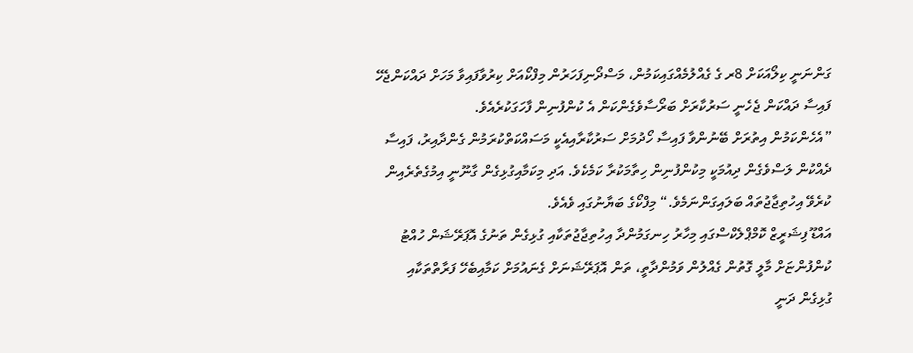ގަންނަނީ ކިލޯއަކަށް 8ރ ގެ ގެއްލުމެއްގައިކަމުން، މަސްދޯނިފަހަރުން މިފްކޯއަށް ކިރުވާފައިވާ މަހަށް ދައްކަންޖެހޭ ފައިސާ ދައްކަން ޖެހެނީ ސަރުކާރަށް ބަރޯސާވެގެންކަން އެ ކުންފުނިން ފާހަގަކުރެއެވެ.
”އެހެންކަމުން އިތުރަށް ބޭނުންވާ ފައިސާ ހޯދުމަށް ސަރުކާރާއިއެކީ މަސައްކަތްކުރަމުން ގެންދާއިރު، ފައިސާ ދެއްކުން ލަސްވެގެން ދިއުމަކީ މިކުންފުނިން ހިތާމަކުރާ ކަމެކެވެ. އަދި މިކަމާއިގުޅިގެން ގާނޫނީ އިމުގެތެރެއިން ކުރެވޭ އިހުތިޖާޖުތައް ބަލައިގަންނަމެވެ.“ މިފްކޯގެ ބަޔާނުގައި ވެއެވެ.
އައްޑޫ ފިޝަރީޒް ކޮމްޕްލެކްސްގައި މިހާރު ހިނގަމުންދާ އިހުތިޖާޖުތަކާއި ގުޅިގެން ތަނުގެ އޮޕަރޭޝަން ހުއްޓު ކުންފުންޏަށް މާލީ ގޮތުން ގެއްލުން ވަމުންދާތީ، ތަން އޮޕަރޭޝަނަށް ގެނައުމަށް ކަމާއިބެހޭ ފަރާތްތަކާއި ގުޅިގެން ދަނީ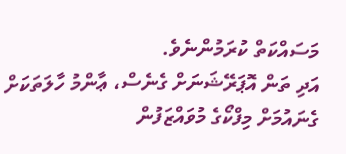މަސައްކަތް ކުރަމުންނެވެ.
އަދި ތަން އޮޕަރޭޝަނަށް ގެނެސް، ޢާންމު ހާލަތަކަށް ގެނައުމަށް މިފްކޯގެ މުވައްޒަފުން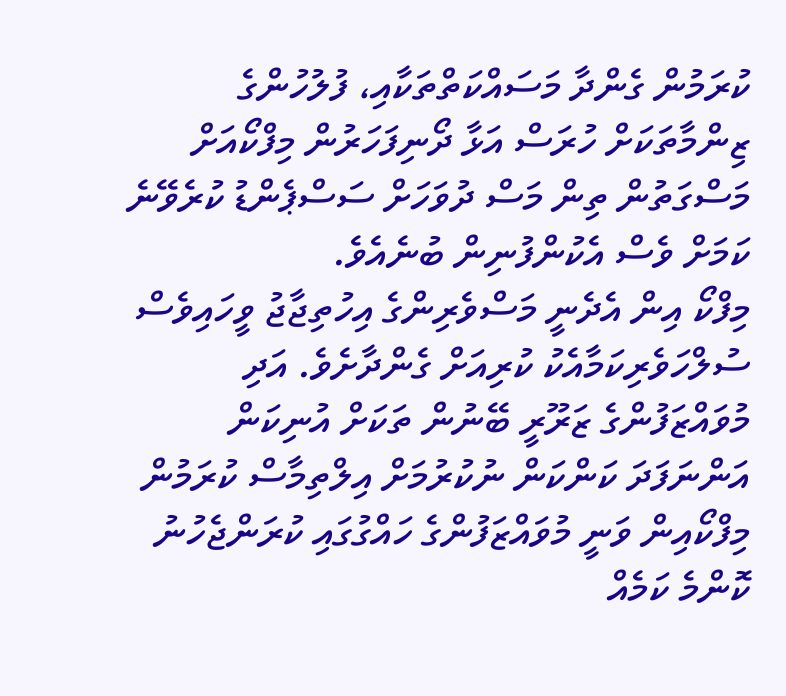ކުރަމުން ގެންދާ މަސައްކަތްތަކާއި، ފުލުހުންގެ ޒިންމާތަކަށް ހުރަސް އަޅާ ދޯނިފަހަރުން މިފްކޯއަށް މަސްގަތުން ތިން މަސް ދުވަހަށް ސަސްޕެންޑު ކުރެވޭނެ ކަމަށް ވެސް އެކުންފުނިން ބުނެއެވެ.
މިފްކޯ އިން އެދެނީ މަސްވެރިންގެ އިހުތިޖާޖު ވީހައިވެސް ސުލްހަވެރިކަމާއެކު ކުރިއަށް ގެންދާށެވެ. އަދި މުވައްޒަފުންގެ ޒަރޫރީ ބޭނުން ތަކަށް އުނިކަން އަންނަފަދަ ކަންކަން ނުކުރުމަށް އިލްތިމާސް ކުރަމުން މިފްކޯއިން ވަނީ މުވައްޒަފުންގެ ހައްގުގައި ކުރަންޖެހުނު ކޮންމެ ކަމެއް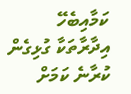ކަމާއިބެހޭ އިދާރާތަކާ ގުޅިގެން ކުރާނެ ކަމަށް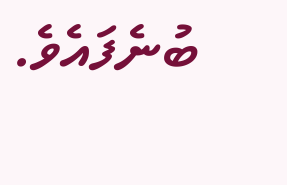ބުނެފައެވެ.